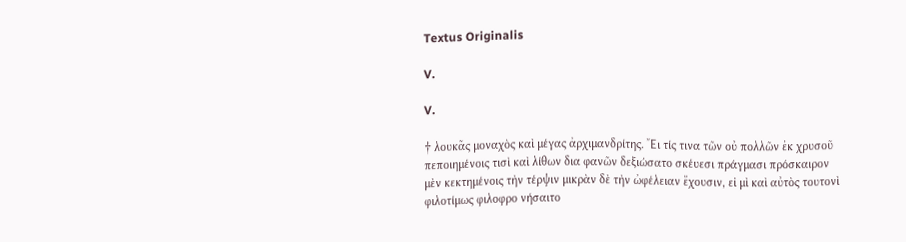Textus Originalis

V.

V.

† λουκᾶς μοναχὸς καὶ μέγας ἀρχιμανδρίτης. Ἔι τίς τινα τῶν οὐ πολλῶν ἐκ χρυσοῦ πεποιημένοις τισὶ καὶ λίθων δια φανῶν δεξιώσατο σκέυεσι πράγμασι πρόσκαιρον μὲν κεκτημένοις τὴν τέρψιν μικρὰν δὲ τὴν ὠφέλειαν ἔχουσιν, εἰ μὶ καὶ αὐτὸς τουτονὶ φιλοτίμως φιλοφρο νήσαιτο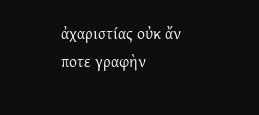ἀχαριστίας οὐκ ἄν ποτε γραφὴν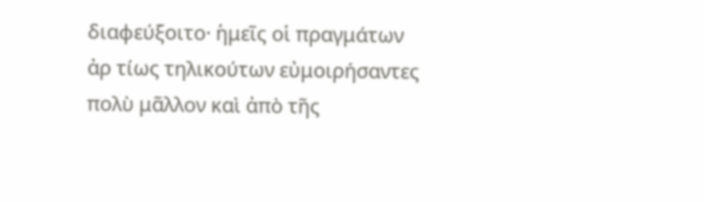διαφεύξοιτο· ἡμεῖς οἱ πραγμάτων ἀρ τίως τηλικούτων εὐμοιρήσαντες πολὺ μᾶλλον καὶ ἀπὸ τῆς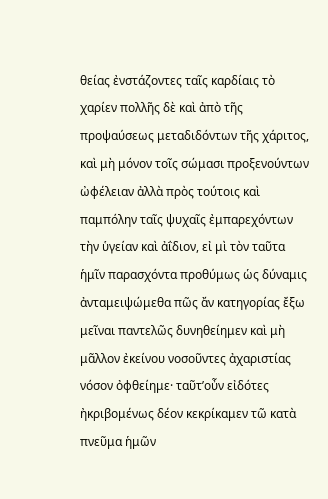θείας ἐνστάζοντες ταῖς καρδίαις τὸ χαρίεν πολλῆς δὲ καὶ ἀπὸ τῆς προψαύσεως μεταδιδόντων τῆς χάριτος, καὶ μὴ μόνον τοῖς σώμασι προξενούντων ὠφέλειαν ἀλλὰ πρὸς τούτοις καὶ παμπόλην ταῖς ψυχαῖς ἐμπαρεχόντων τὴν ὑγείαν καὶ ἀΐδιον, εἰ μὶ τὸν ταῦτα ἡμῖν παρασχόντα προθύμως ὡς δύναμις ἀνταμειψώμεθα πῶς ἄν κατηγορίας ἔξω μεῖναι παντελῶς δυνηθείημεν καὶ μὴ μᾶλλον ἐκείνου νοσοῦντες ἀχαριστίας νόσον ὀφθείημε· ταῦτʼοὖν εἰδότες ἠκριβομένως δέον κεκρίκαμεν τῶ κατὰ πνεῦμα ἡμῶν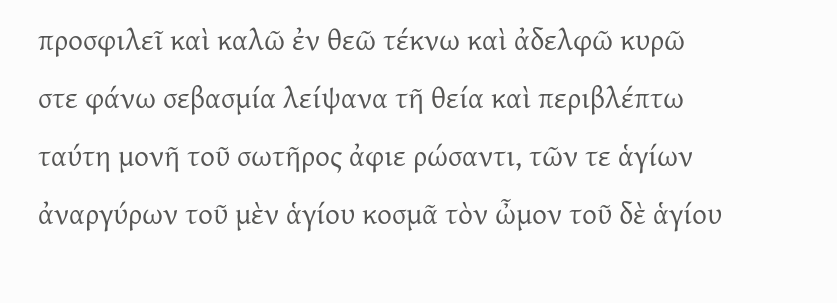προσφιλεῖ καὶ καλῶ ἐν θεῶ τέκνω καὶ ἀδελφῶ κυρῶ στε φάνω σεβασμία λείψανα τῆ θεία καὶ περιβλέπτω ταύτη μονῆ τοῦ σωτῆρος ἀφιε ρώσαντι, τῶν τε ἁγίων ἀναργύρων τοῦ μὲν ἁγίου κοσμᾶ τὸν ὦμον τοῦ δὲ ἁγίου